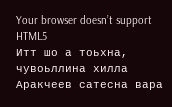Your browser doesn’t support HTML5
Итт шо а тоьхна, чувоьллина хилла Аракчеев сатесна вара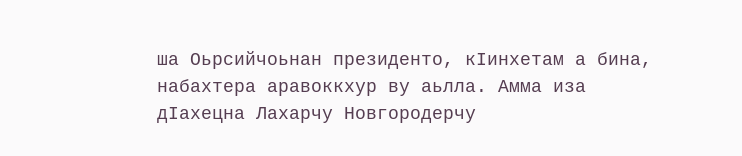ша Оьрсийчоьнан президенто, кIинхетам а бина, набахтера аравоккхур ву аьлла. Амма иза дIахецна Лахарчу Новгородерчу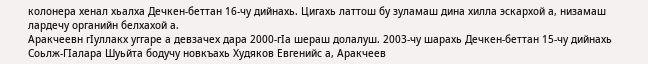колонера хенал хьалха Дечкен-беттан 16-чу дийнахь. Цигахь латтош бу зуламаш дина хилла эскархой а, низамаш лардечу органийн белхахой а.
Аракчеевн гIуллакх уггаре а девзачех дара 2000-гIа шераш долалуш. 2003-чу шарахь Дечкен-беттан 15-чу дийнахь Соьлж-ГIалара Шуьйта бодучу новкъахь Худяков Евгенийс а, Аракчеев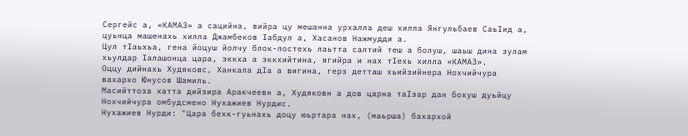Сергейс а, «КАМАЗ» а сацийна, вийра цу мешанна урхалла деш хилла Янгульбаев СаьIид а, цуьнца машенахь хилла Джамбеков Iабдул а, Хасанов Нажмудди а.
Цул тIаьхьа, гена йоцуш йолчу блок-постехь лаьтта салтий теш а болуш, шаьш дина зулам хьулдар Iалашонца цара, эккха а эккхийтина, ягийра и нах тIехь хилла «КАМАЗ».
Оццу дийнахь Худяковс, Ханкала дIа а вигина, герз детташ хьийзийнера Нохчийчура вахархо Юнусов Шамиль.
Масийттоза хатта дийзира Аракчеевн а, Худяковн а дов царна таIзар дан бохуш дуьйцу Нохчийчура омбудсмено Нухажиев Нурдис.
Нухажиев Нурди: "Цара бехк-гуьнахь доцу юьртара нах, (маьрша) бахархой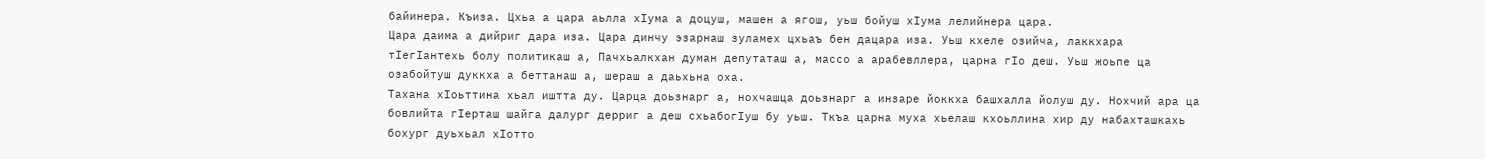байинера. Къиза. Цхьа а цара аьлла хIума а доцуш, машен а ягош, уьш бойуш хIума лелийнера цара.
Цара даима а дийриг дара иза. Цара динчу эзарнаш зуламех цхьаъ бен дацара иза. Уьш кхеле озийча, лаккхара тIегIантехь болу политикаш а, Пачхьалкхан думан депутаташ а, массо а арабевллера, царна гIо деш. Уьш жоьпе ца озабойтуш дуккха а беттанаш а, шераш а даьхьна оха.
Тахана хIоьттина хьал иштта ду. Царца доьзнарг а, нохчашца доьзнарг а инзаре йоккха башхалла йолуш ду. Нохчий ара ца бовлийта гIерташ шайга далург дерриг а деш схьабогIуш бу уьш. Ткъа царна муха хьелаш кхоьллина хир ду набахташкахь бохург дуьхьал хIотто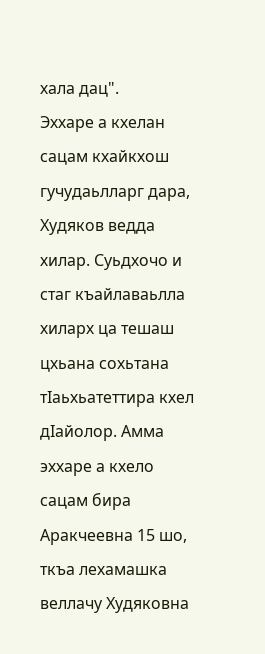хала дац".
Эххаре а кхелан сацам кхайкхош гучудаьлларг дара, Худяков ведда хилар. Суьдхочо и стаг къайлаваьлла хиларх ца тешаш цхьана сохьтана тIаьхьатеттира кхел дIайолор. Амма эххаре а кхело сацам бира Аракчеевна 15 шо, ткъа лехамашка веллачу Худяковна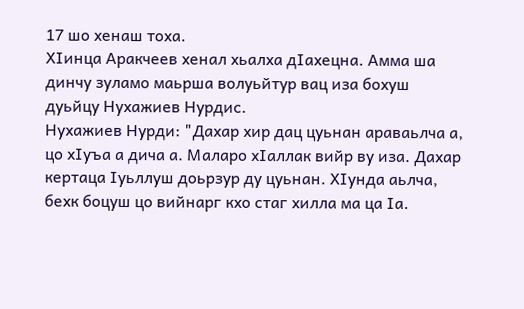17 шо хенаш тоха.
ХIинца Аракчеев хенал хьалха дIахецна. Амма ша динчу зуламо маьрша волуьйтур вац иза бохуш дуьйцу Нухажиев Нурдис.
Нухажиев Нурди: "Дахар хир дац цуьнан араваьлча а, цо хIуъа а дича а. Маларо хIаллак вийр ву иза. Дахар кертаца Iуьллуш доьрзур ду цуьнан. ХIунда аьлча, бехк боцуш цо вийнарг кхо стаг хилла ма ца Iа.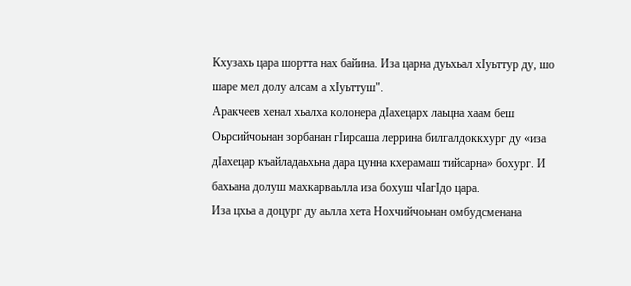Кхузахь цара шортта нах байина. Иза царна дуьхьал хIуьттур ду, шо шаре мел долу алсам а хIуьттуш".
Аракчеев хенал хьалха колонера дIахецарх лаьцна хаам беш Оьрсийчоьнан зорбанан гIирсаша леррина билгалдоккхург ду «иза дIахецар къайладаьхьна дара цунна кхерамаш тийсарна» бохург. И бахьана долуш махкарваьлла иза бохуш чIагIдо цара.
Иза цхьа а доцург ду аьлла хета Нохчийчоьнан омбудсменана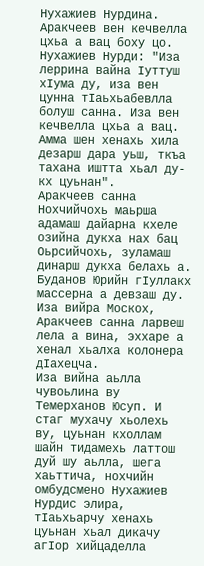Нухажиев Нурдина. Аракчеев вен кечвелла цхьа а вац боху цо.
Нухажиев Нурди: "Иза леррина вайна Iуттуш хIума ду, иза вен цунна тIаьхьабевлла болуш санна. Иза вен кечвелла цхьа а вац. Амма шен хенахь хила дезарш дара уьш, ткъа тахана иштта хьал ду-кх цуьнан".
Аракчеев санна Нохчийчохь маьрша адамаш дайарна кхеле озийна дукха нах бац Оьрсийчохь, зуламаш динарш дукха белахь а. Буданов Юрийн гIуллакх массерна а девзаш ду. Иза вийра Москох, Аракчеев санна ларвеш лела а вина, эххаре а хенал хьалха колонера дIахецча.
Иза вийна аьлла чувоьлина ву Темерханов Юсуп. И стаг мухачу хьолехь ву, цуьнан кхоллам шайн тидамехь латтош дуй шу аьлла, шега хаьттича, нохчийн омбудсмено Нухажиев Нурдис элира, тIаьхьарчу хенахь цуьнан хьал дикачу агIор хийцаделла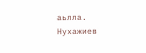аьлла.
Нухажиев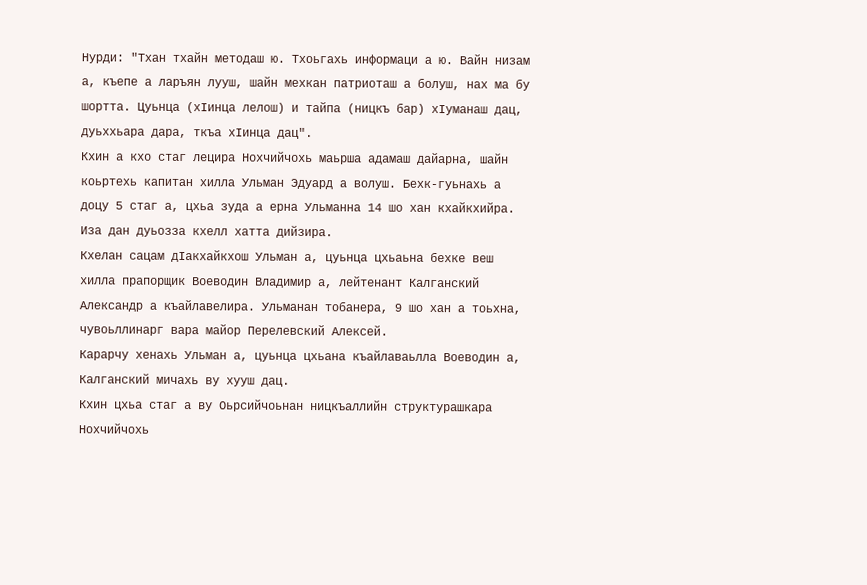Нурди: "Тхан тхайн методаш ю. Тхоьгахь информаци а ю. Вайн низам а, къепе а ларъян лууш, шайн мехкан патриоташ а болуш, нах ма бу шортта. Цуьнца (хIинца лелош) и тайпа (ницкъ бар) хIуманаш дац, дуьххьара дара, ткъа хIинца дац".
Кхин а кхо стаг лецира Нохчийчохь маьрша адамаш дайарна, шайн коьртехь капитан хилла Ульман Эдуард а волуш. Бехк-гуьнахь а доцу 5 стаг а, цхьа зуда а ерна Ульманна 14 шо хан кхайкхийра. Иза дан дуьозза кхелл хатта дийзира.
Кхелан сацам дIакхайкхош Ульман а, цуьнца цхьаьна бехке веш хилла прапорщик Воеводин Владимир а, лейтенант Калганский Александр а къайлавелира. Ульманан тобанера, 9 шо хан а тоьхна, чувоьллинарг вара майор Перелевский Алексей.
Карарчу хенахь Ульман а, цуьнца цхьана къайлаваьлла Воеводин а, Калганский мичахь ву хууш дац.
Кхин цхьа стаг а ву Оьрсийчоьнан ницкъаллийн структурашкара Нохчийчохь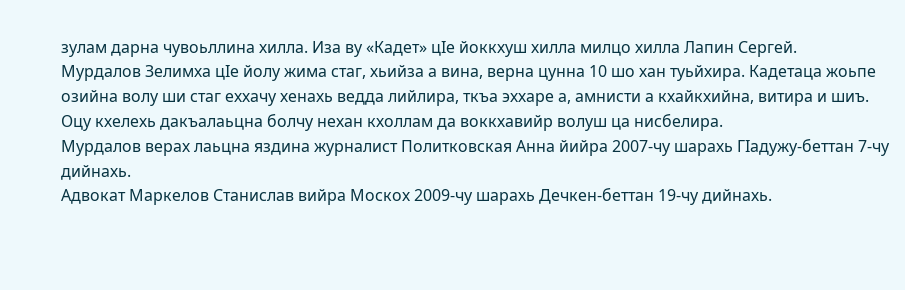зулам дарна чувоьллина хилла. Иза ву «Кадет» цIе йоккхуш хилла милцо хилла Лапин Сергей.
Мурдалов Зелимха цIе йолу жима стаг, хьийза а вина, верна цунна 10 шо хан туьйхира. Кадетаца жоьпе озийна волу ши стаг еххачу хенахь ведда лийлира, ткъа эххаре а, амнисти а кхайкхийна, витира и шиъ.
Оцу кхелехь дакъалаьцна болчу нехан кхоллам да воккхавийр волуш ца нисбелира.
Мурдалов верах лаьцна яздина журналист Политковская Анна йийра 2007-чу шарахь ГIадужу-беттан 7-чу дийнахь.
Адвокат Маркелов Станислав вийра Москох 2009-чу шарахь Дечкен-беттан 19-чу дийнахь.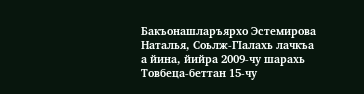Бакъонашларъярхо Эстемирова Наталья, Соьлж-ГIалахь лачкъа а йина, йийра 2009-чу шарахь Товбеца-беттан 15-чу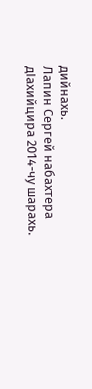дийнахь.
Лапин Сергей набахтера дIахийцира 2014-чу шарахь.